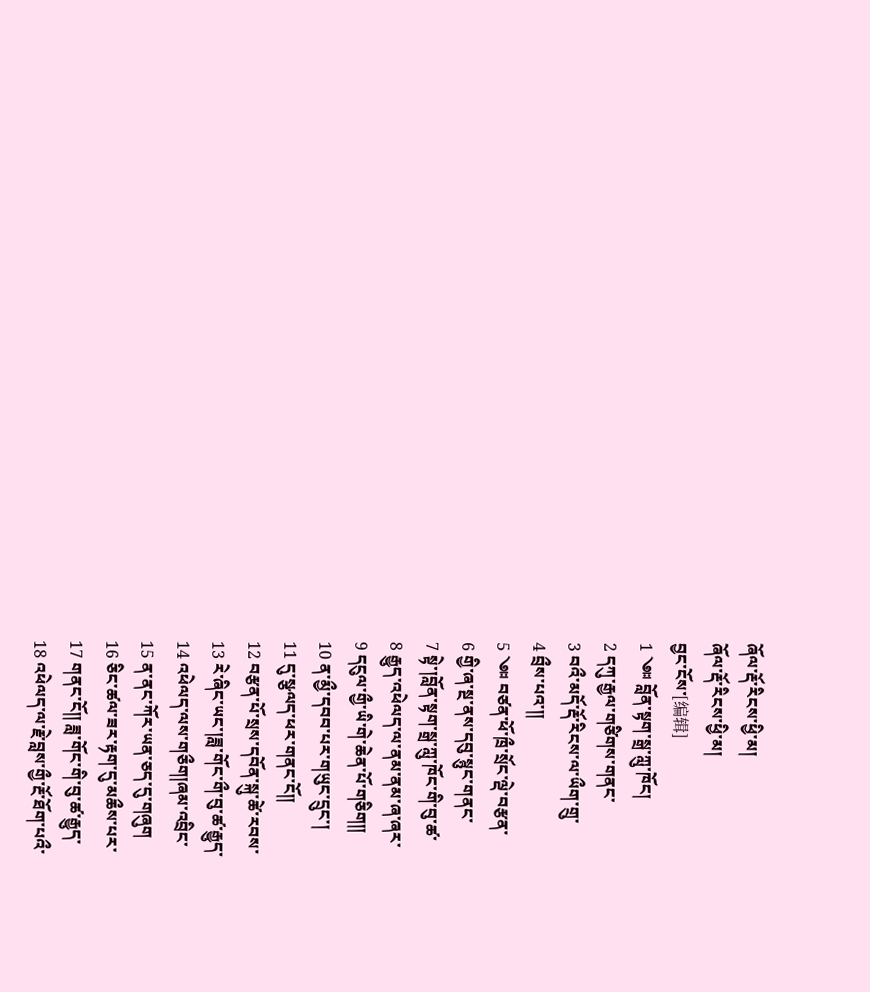ཞོལ་རྡོ་རིངས་ཕྱི་མ།
ཞོལ་རྡོ་རིངས་ཕྱི་མ།
བྱང་ངོས་[编辑]
1 ༇ བློན་སྟག་སྒྲ་ཀླུ་ཁོང།
2 དཀུ་རྒྱལ་གཙིགས་གནང་
3 བའྀ་མདོ་རྡོ་རིངས་ལ་ཡྀག་གྲུ་
4 བྲྀས་པའ་༎
5 ༇ བཙན་ཕོ་ཁྲྀ་སྲོང་ལྡེ་བརྩན་
6 གྱི་ཞ་སྔ་ནས་དབུ་སྙུང་གནང་
7 སྟེ་།བློན་སྟག་སྒྲ་ཀླུ་ཁོང་གི་བུ་ཚ་
8 རྒྱུད་འཕེལད་ལ་ནམ་ནམ་ཞ་ཞར་
9 དངུལ་གྱྀ་ཡི་གེ་ཆེན་པོ་གཅིག༎
10 ན་མྱྀ་དབབ་པར་གཡུང་དྲུང་།
11 དུ་སྩལད་ཕར་གནང་ངོ༎
12 བརྩན་པོ་སྲས་དབོན་སྐུ་ཚེ་རབས་
13 རེ་ཞིང་ཡང་།ཟླ་གོང་གྀ་བུ་ཚ་རྒྱུད་
14 འཕེལད་ལས་གཅྀག།ཞམ་འབྲིང་
15 ན་ནང་ཀོར་ཡན་ཅད་དུ་གཞུག
16 ཅིང་ཚལ་ཟར་རྟག་དུ་མཆྀས་པར་
17 གནང་ངོ༎ ཟླ་གོང་གི་བུ་ཚ་རྒྱུད་
18 འཕེལད་ལ་རྗེ་བླས་གྱྀ་རྔོ་ཐོག་པའྀ་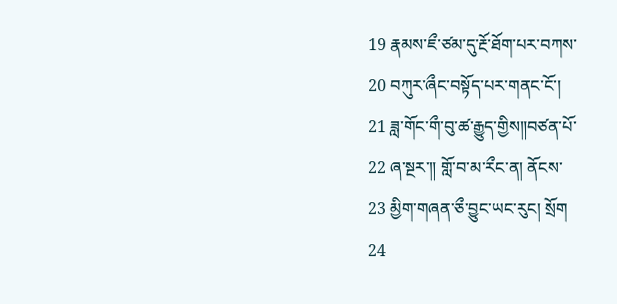19 རྣམས་ཇྀ་ཙམ་དུ་རྔོ་ཐོག་པར་བཀས་
20 བཀུར་ཞྀང་བསྟོད་པར་གནང་ངོ་།
21 ཟླ་གོང་གྀ་བུ་ཚ་རྒྱུད་གྱིས༎བཙན་པོ་
22 ཞ་སྔར་༎ གློ་བ་མ་རྀང་ན། ནོངས་
23 མྱིག་གཞན་ཅྀ་བྱུང་ཡང་རུང། སྲོག
24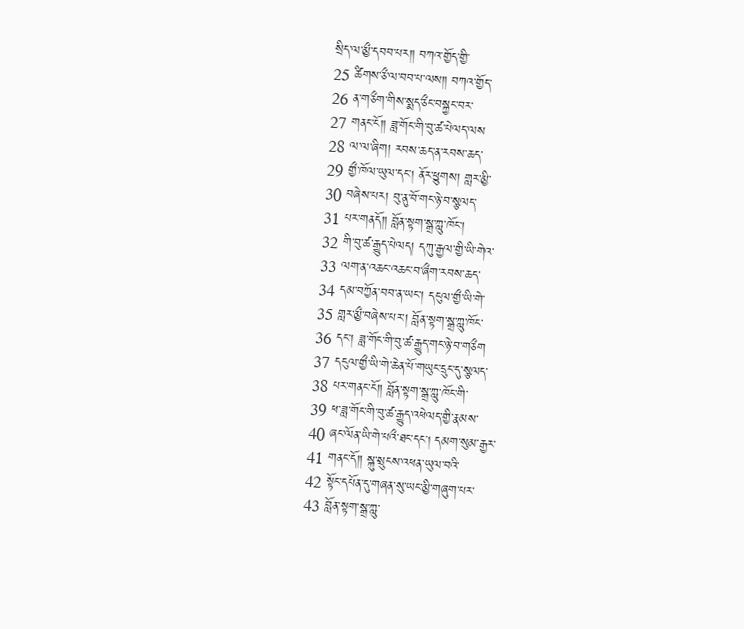སྲིད་ལ་མྱྀ་དབབ་པར༎ བཀའ་གྱོད་གྱི་
25 ཚིགས་ཅྀ་ལ་བབ་པ་ལས༎ བཀའ་གྱོད་
26 ན་གཅྀག་གིས་སྨད་ཅྀང་བསྐྱང་བར་
27 གནང་ངོ༎ ཟླ་གོང་གི་བུ་ཚ་པེལད་ལས
28 ལ་ལ་ཞིག། རབས་ཆད་ན་རབས་ཆད་
29 གྱྀ་ཁོལ་ཡུལ་དང། ནོར་ཕྱུགས། གླར་མྱི་
30 བཞེས་པར། བུ་ནུ་བོ་གང་ཉེ་བ་སྩལད་
31 པར་གནདོ༎ བློན་སྟག་སྒྲ་ཀླུ་ཁོང་།
32 གི་བུ་ཚ་རྒྱུད་པེལད། དཀུ་རྒྱལ་གྱི་ཡི་གེའ་
33 ལག་ན་འཆང་འཆང་བ་ཞྀག་རབས་ཆད་
34 དམ་བཀྱོན་བབ་ན་ཡང་། དངུལ་གྱྀ་ཡི་གེ་
35 གླར་མྱྀ་བཞེས་པར་། བློན་སྟག་སྒྲ་ཀླུ་ཁོང་
36 དང་། ཟླ་གོང་གི་བུ་ཚ་རྒྱུད་གང་ཉེ་བ་གཅྀག
37 དངུལ་གྱྀ་ཡི་གེ་ཆེན་པོ་གཡུང་དྲུང་དུ་སྩལད་
38 པར་གནང་ངོ༎ བློན་སྟག་སྒྲ་ཀླུ་ཁོང་གི་
39 ཕ་ཟླ་གོང་གི་བུ་ཚ་རྒྱུད་འཕེལད་གྱི་རྣམས་
40 ཞང་ལོན་ཡི་གེ་པའྀ་ཐང་དང། དམག་སུམ་རྒྱར་
41 གནང་དོ༎ སྐུ་སྲུངས་འཕན་ཡུལ་བའི་
42 སྟོང་དཔོན་དུ་གཞན་སུ་ཡང་མྱི་གཞུག་པར་
43 བློན་སྟག་སྒྲ་ཀླུ་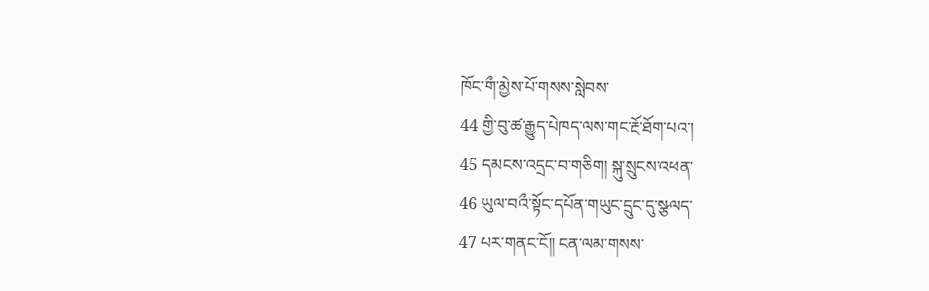ཁོང་གྀ་མྱེས་པོ་གསས་སླེབས་
44 གྱི་བུ་ཚ་རྒྱུད་པེཁད་ལས་གང་རྔོ་ཐོག་པའ་།
45 དམངས་འདྲང་བ་གཅིག། སྐུ་སྲུངས་འཕན་
46 ཡུལ་བའྀ་སྟོང་དཔོན་གཡུང་དྲུང་དུ་སྩལད་
47 པར་གནང་ངོ༎ ངན་ལམ་གསས་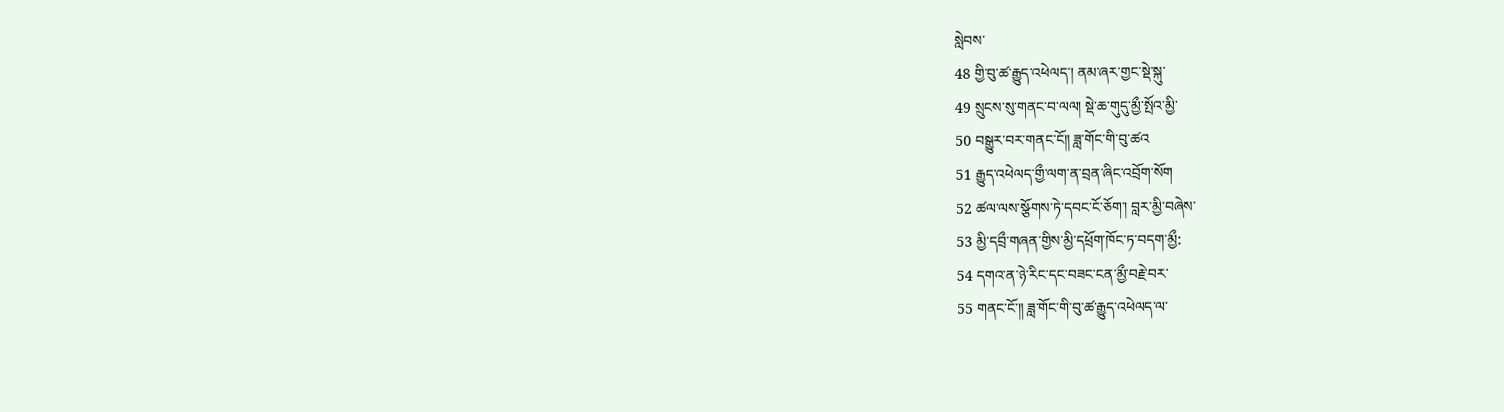སླེབས་
48 གྱི་བུ་ཚ་རྒྱུད་འཕེལད་། ནམ་ཞར་གྱང་སྡེ་སྐུ་
49 སྲུངས་སུ་གནང་བ་ལལ། སྡེ་ཆ་གུདུ་མྱྀ་སྤོའ་མྱི་
50 བསྒྱུར་བར་གནང་ངོ༎ ཟླ་གོང་གི་བུ་ཚའ
51 རྒྱུད་འཕེལད་གྱྀ་ལག་ན་བྲན་ཞིང་འབྲོག་སོག
52 ཚལ་ལས་སྩོགས་ཏེ་དབང་ངོ་ཅོག་། བླར་མྱི་བཞེས་
53 མྱི་དབྲྀ་གཞན་གྱིས་མྱི་དཕྲོག་ཁོང་ཏ་བདག་མྱྀ:
54 དགའ་ན་ཉེ་རིང་དང་བཟང་ངན་མྱྀ་བརྗེ་བར་
55 གནང་ངོ་༎ ཟླ་གོང་གི་བུ་ཚ་རྒྱུད་འཕེལད་ལ་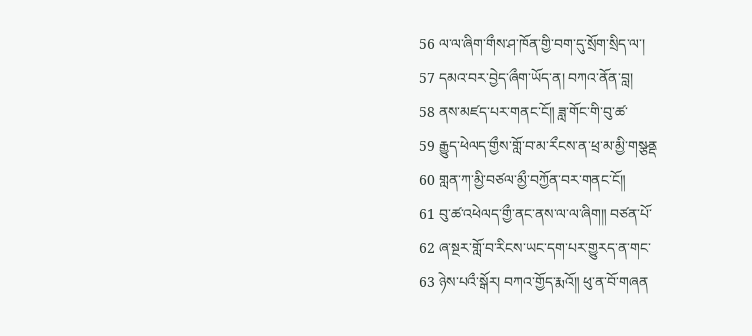56 ལ་ལ་ཞིག་གྀས་ཤ་ཁོན་གྱི་བག་དུ་སྲོག་སྲིད་ལ་།
57 དམའ་བར་བྱེད་ཞྀག་ཡོད་ན། བཀའ་ནོན་བླ།
58 ནས་མཛད་པར་གནང་ངོ༎ ཟླ་གོང་གི་བུ་ཚ་
59 རྒྱུད་ཕེལད་གྱྀས་གློ་བ་མ་རྀངས་ན་ཕྲ་མ་མྱི་གསྩནྡ
60 གླན་ཀ་མྱི་བཙལ་མྱྀ་བཀྱོན་བར་གནང་ངོ༎
61 བུ་ཚ་འཕེལད་གྱྀ་ནང་ནས་ལ་ལ་ཞིག༎ བཙན་པོ་
62 ཞ་སྔར་གློ་བ་རིངས་ཡང་དག་པར་གྱུརད་ན་གང་
63 ཉེས་པའྀ་སྒོར། བཀའ་གྱོད་རྨའོ༎ ཕུ་ན་བོ་གཞན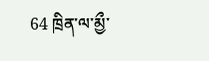64 ཁྲིན་ལ་མྱྀ་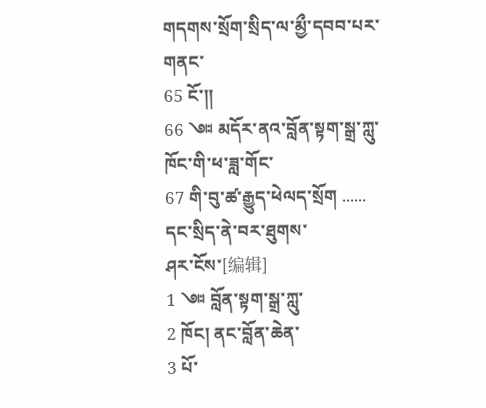གདགས་སྲོག་སྲིད་ལ་མྱྀ་དབབ་པར་གནང་
65 ངོ་༎
66 ༇ མདོར་ནའ་བློན་སྟག་སྒྲ་ཀླུ་ཁོང་གི་ཕ་ཟླ་གོང་
67 གི་བུ་ཚ་རྒྱུད་ཕེལད་སྲོག ...... དང་སྲིད་ནེ་བར་ཐུགས་
ཤར་ངོས་[编辑]
1 ༇ བློན་སྟག་སྒྲ་ཀླུ་
2 ཁོང། ནང་བློན་ཆེན་
3 པོ་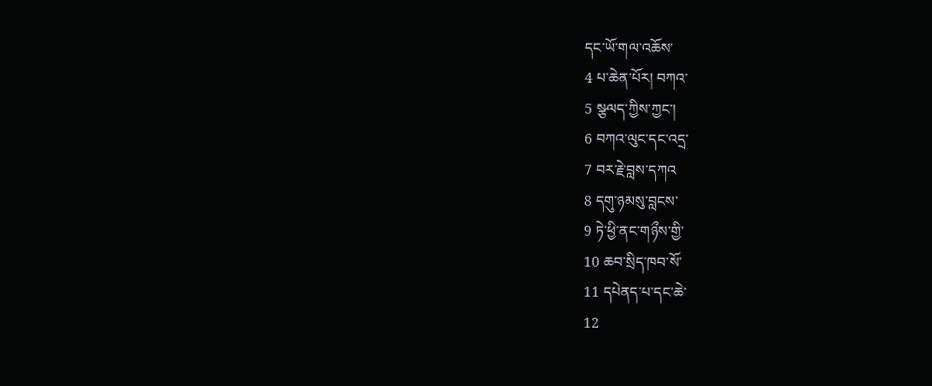དང་ཡོ་གལ་འཆོས་
4 པ་ཆེན་པོར། བཀའ་
5 སྩལད་ཀྱིས་ཀྱང་།
6 བཀའ་ལུང་དང་འདྲ་
7 བར་རྗེ་བླས་དཀའ
8 དགུ་ཉམསུ་བླངས་
9 ཏེ་ཕྱི་ནང་གཉྀས་གྱི་
10 ཆབ་སྲིད་ཁབ་སོ་
11 དཔེནད་པ་དང་ཆེ་
12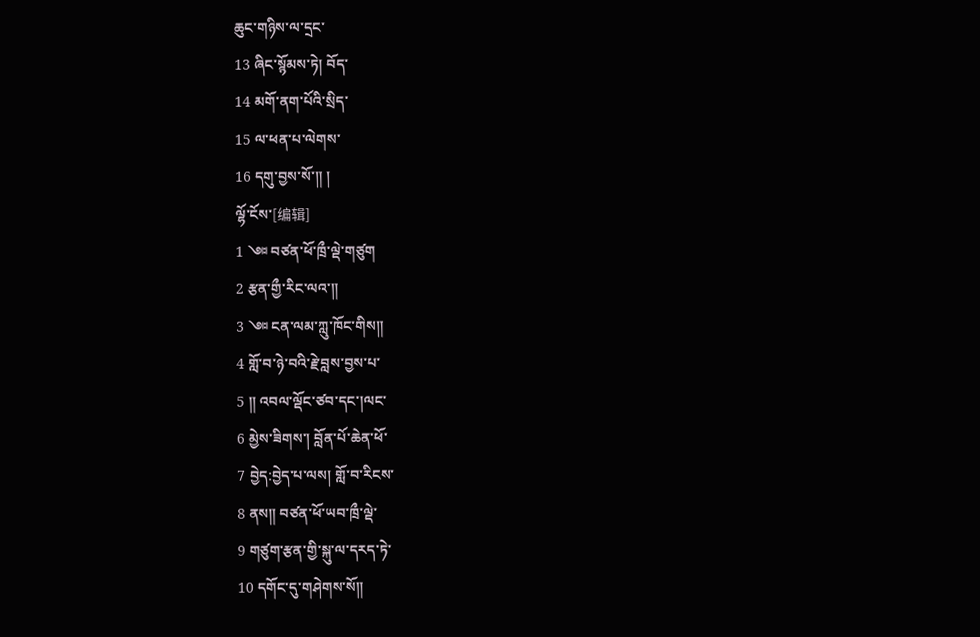ཆུང་གཉིས་ལ་དྲང་
13 ཞིང་སྙོམས་ཏེ། བོད་
14 མགོ་ནག་པོའི་སྲིད་
15 ལ་ཕན་པ་ལེགས་
16 དགུ་བྱས་སོ་༎ །
ལྷོ་ངོས་[编辑]
1 ༇ བཙན་ཕོ་ཁྲྀ་ལྡེ་གཙུག
2 རྩན་གྱྀ་རིང་ལའ་༎
3 ༇ ངན་ལམ་ཀླུ་ཁོང་གིས༎
4 གློ་བ་ཉེ་བའི་རྗེ་བླས་བྱས་པ་
5 ༎ འབལ་ལྡོང་ཙབ་དང་།ལང་
6 མྱེས་ཟིགས་། བློན་པོ་ཆེན་ཕོ་
7 བྱེད:བྱེད་པ་ལས། གློ་བ་རིངས་
8 ནས༎ བཙན་ཕོ་ཡབ་ཁྲྀ་ལྡེ་
9 གཙུག་རྩན་གྱི་སྐུ་ལ་དརད་ཏེ་
10 དགོང་དུ་གཤེགས་སོ༎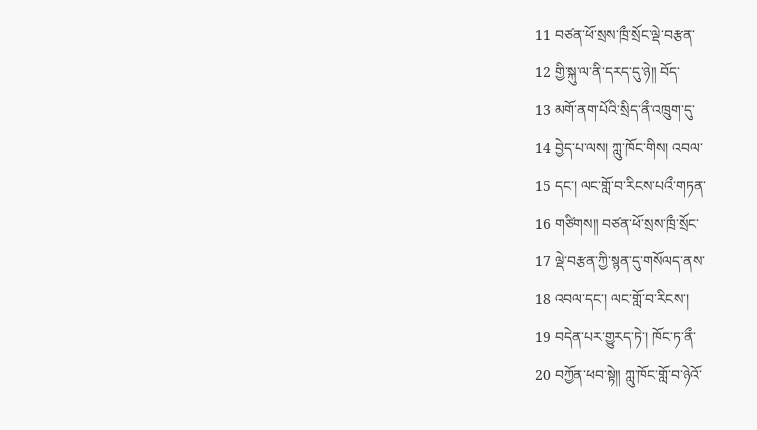11 བཙན་ཕོ་སྲས་ཁྲྀ་སྲོང་ལྡེ་བརྩན་
12 གྱི་སྐུ་ལ་ནི་དརད་དུ་ཉེ༎ བོད་
13 མགོ་ནག་པོའི་སྲིད་ནྀ་འཁྲུག་དུ་
14 བྱེད་པ་ལས། ཀླུ་ཁོང་གིས། འབལ་
15 དང་། ལང་གློ་བ་རིངས་པའྀ་གཏན་
16 གཙིགས༎ བཙན་ཕོ་སྲས་ཁྲྀ་སྲོང་
17 ལྡེ་བརྩན་ཀྱི་སྙན་དུ་གསོལད་ནས་
18 འབལ་དང་། ལང་གློ་བ་རིངས་།
19 བདེན་པར་གྱུརད་ཏེ་། ཁོང་ཏ་ནྀ་
20 བཀྱོན་ཕབ་སྟེ༎ ཀླུ་ཁོང་གློ་བ་ཉེའོ་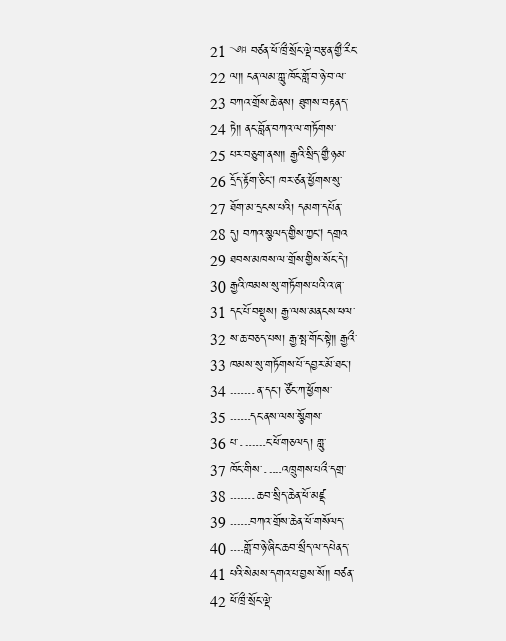21 ༇ བཙན་ཕོ་ཁྲྀ་སྲོང་ལྡེ་བརྩན་གྱྀ་རྀང་
22 ལ༎ ངན་ལམ་ཀླུ་ཁོང་གློ་བ་ཉེ་བ་ལ་
23 བཀའ་གྲོས་ཆེ་ནས། ཐུགས་བརྟནད་
24 ཏེ༎ ནང་བློན་བཀའ་ལ་གཏོགས་
25 པར་བཅུག་ནས༎ རྒྱའི་སྲིད་གྱྀ་ཉམ་
26 དྲོད་རྟོག་ཅིང། ཁར་ཙན་ཕྱོགས་སུ་
27 ཐོག་མ་དྲངས་པའི། དམག་དཔོན་
28 དུ། བཀའ་སྩལད་གྱིས་ཀྱང། དགྲའ
29 ཐབས་མཁས་ལ་གྲོས་གྱིས་སོང་དེ་།
30 རྒྱའི་ཁམས་སུ་གཏོགས་པའི་འ་ཞ་
31 དང་པོ་བསྡུས། རྒྱ་ལས་མནངས་ཕལ་
32 ས་ཆ་བཅད་པས། རྒྱ་སྤ་གོང་སྟེ༎ རྒྱའྀ་
33 ཁམས་སུ་གཏོགས་པོ་དབྱར་མོ་ཐང་།
34 ༞༞༞༝ན་དང་། ཙོང་ཀ་ཕྱོགས་
35 ༞༞༞དང་ནས་ལས་སྩོགས་
36 པ་༝༞༞༞ང་ཕོ་གཅལད། གླུ་
37 ཁོང་གིས་༝༞༞འཁྲུགས་པའྀ་དགྲ་
38 ༞༞༞༝ཆབ་སྲིད་ཆེན་ཕོ་མཛྡ
39 ༞༞༞བཀའ་གྲོས་ཆེན་ཕོ་གསོལད་
40 ༞༞གློ་བ་ཉེ་ཞིང་ཆབ་སྲྀད་ལ་དཔེནད་
41 པའི་སེམས་དགའ་པ་བྱས་སོ༎ བཙན་
42 ཕོ་ཁྲྀ་སྲོང་ལྡེ་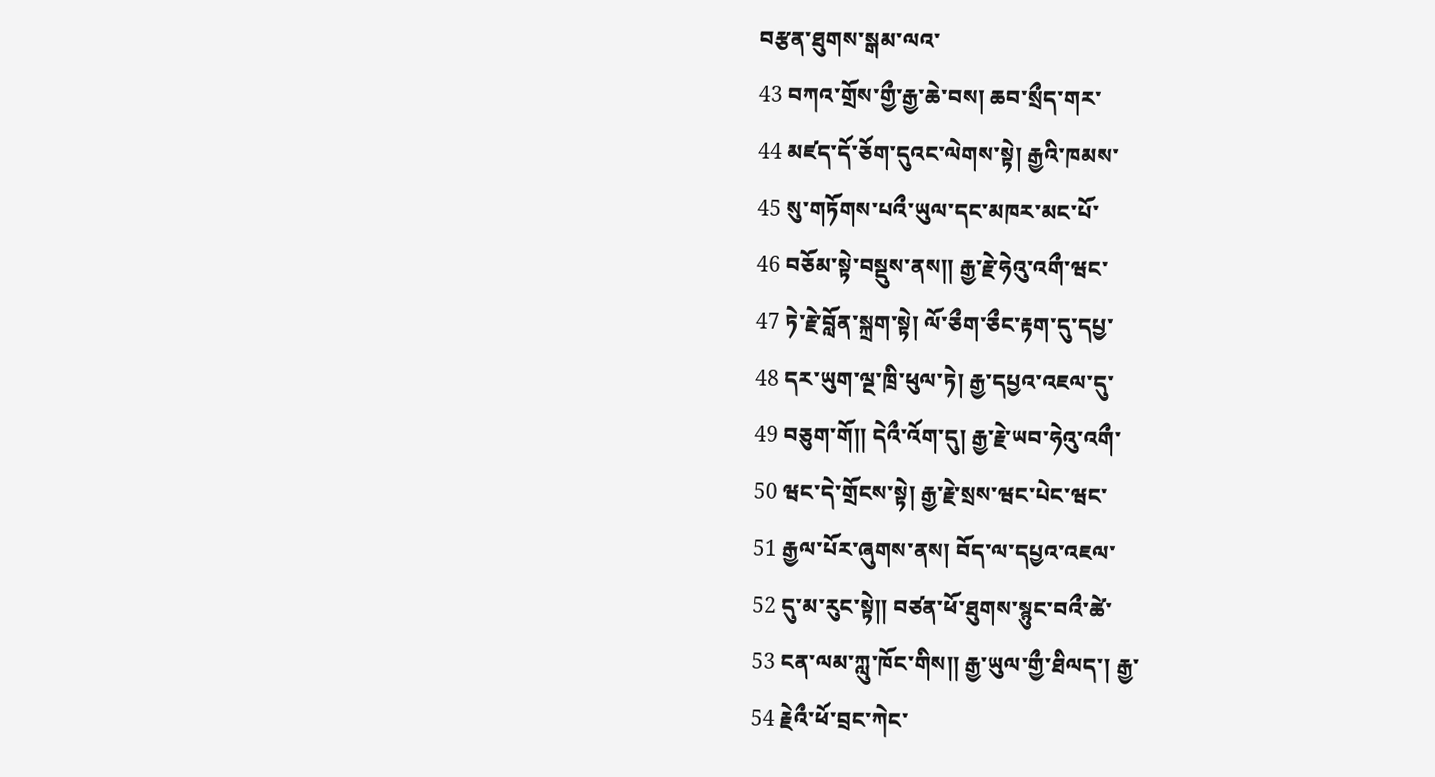བརྩན་ཐུགས་སྒམ་ལའ་
43 བཀའ་གྲོས་གྱྀ་རྒྱ་ཆེ་བས། ཆབ་སྲྀད་གར་
44 མཛད་དོ་ཅོག་དུའང་ལེགས་སྟེ། རྒྱའི་ཁམས་
45 སུ་གཏོགས་པའྀ་ཡུལ་དང་མཁར་མང་པོ་
46 བཅོམ་སྟེ་བསྡུས་ནས༎ རྒྱ་རྗེ་ཧེའུ་འགྀ་ཝང་
47 ཏེ་རྗེ་བློན་སྐྲག་སྟེ། ལོ་ཅྀག་ཅྀང་རྟག་དུ་དཔྱ་
48 དར་ཡུག་ལྔ་ཁྲི་ཕུལ་ཏེ། རྒྱ་དཔྱའ་འཇལ་དུ་
49 བཅུག་གོ༎ དེའྀ་འོག་དུ། རྒྱ་རྗེ་ཡབ་ཧེའུ་འགྀ་
50 ཝང་དེ་གྲོངས་སྟེ། རྒྱ་རྗེ་སྲས་ཝང་པེང་ཝང་
51 རྒྱལ་པོར་ཞུགས་ནས། བོད་ལ་དཔྱའ་འཇལ་
52 དུ་མ་རུང་སྟེ༎ བཙན་ཕོ་ཐུགས་སྙུང་བའྀ་ཚེ་
53 ངན་ལམ་ཀླུ་ཁོང་གིས༎ རྒྱ་ཡུལ་གྱྀ་ཐིལད་། རྒྱ་
54 རྗེའྀ་ཕོ་བྲང་ཀེང་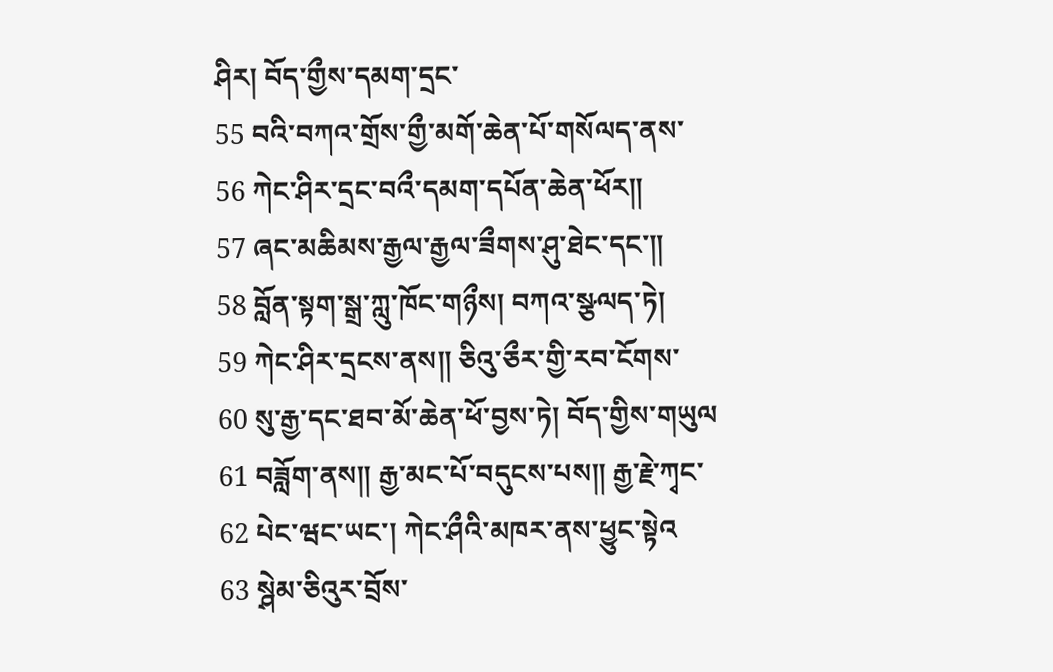ཤིར། བོད་གྱྀས་དམག་དྲང་
55 བའི་བཀའ་གྲོས་གྱྀ་མགོ་ཆེན་པོ་གསོལད་ནས་
56 ཀེང་ཤིར་དྲང་བའྀ་དམག་དཔོན་ཆེན་ཕོར༎
57 ཞང་མཆིམས་རྒྱལ་རྒྱལ་ཟྀགས་ཤུ་ཐེང་དང་༎
58 བློན་སྟག་སྒྲ་ཀླུ་ཁོང་གཉྀས། བཀའ་སྩལད་ཏེ།
59 ཀེང་ཤིར་དྲངས་ནས༎ ཅིའུ་ཅྀར་གྱི་རབ་ངོགས་
60 སུ་རྒྱ་དང་ཐབ་མོ་ཆེན་ཕོ་བྱས་ཏེ། བོད་གྱིས་གཡུལ
61 བཟློག་ནས༎ རྒྱ་མང་པོ་བདུངས་པས༎ རྒྱ་རྗེ་ཀྭང་
62 པེང་ཝང་ཡང་། ཀེང་ཤྀའི་མཁར་ནས་ཕྱུང་སྟེའ
63 སྴེམ་ཅིའུར་བྲོས་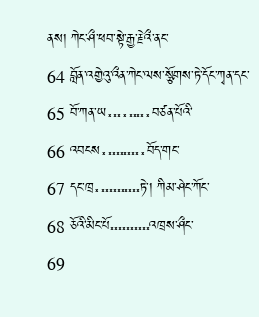ནས། ཀེང་ཤྀ་ཕབ་སྟེ་རྒྱ་རྗེའྀ་ནང་
64 བློན་འགྱེའུ་འྀན་ཀེང་ལས་སྩོགས་ཏེ་དོང་ཀྭན་དང་
65 བོ་ཀན་ཡ༝༞༝༞༞༝བཙན་པོའི་
66 འབངས༝༞༞༞༞༝བོད་གང་
67 དང་ཁྲ༝༞༞༞༞༞ཏེ་། ཀིམ་ཤེང་ཀོང་
68 ཅོའི་མིང་པོ༞༞༞༞༞འཁྲས་ཤྀང་
69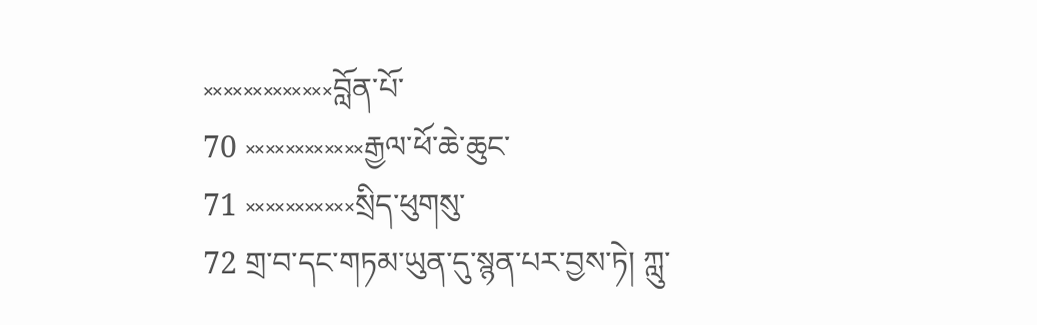༞༞༞༞༞༞༝བློན་པོ་
70 ༞༞༞༞༞༞རྒྱལ་ཕོ་ཆེ་ཆུང་
71 ༞༞༞༞༞༝སྲིད་ཕུགསུ་
72 གྲ་བ་དང་གཏམ་ཡུན་དུ་སྙན་པར་བྱས་ཏེ། ཀླུ་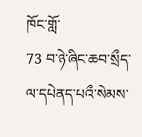ཁོང་གློ་
73 བ་ཉེ་ཞིང་ཆབ་སྲྀད་ལ་དཔེནད་པའྀ་སེམས་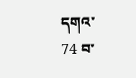དགའ་
74 བ་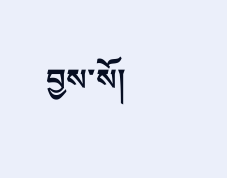བྱས་སོ།